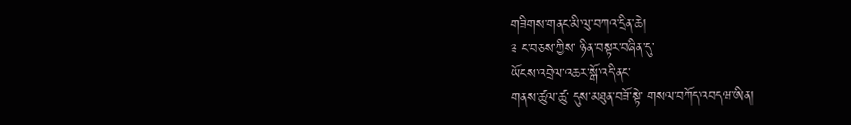གཟིགས་གནང་མི་ལུ་བཀའ་དྲིན་ཆེ།
༉ ང་བཅས་ཀྱིས་ ཉིན་བསྟར་བཞིན་དུ་
ཡོངས་འབྲེལ་འཆར་སྒོ་འདི་ནང་
གནས་ཚུལ་ཚུ་ དུས་མཐུན་བཟོ་སྟེ་ གསལ་བཀོད་འབདཝ་ཨིན།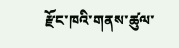རྫོང་ཁའི་གནས་ཚུལ་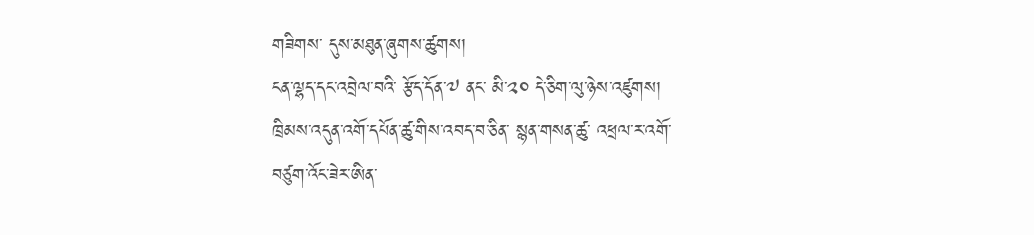གཟིགས་ དུས་མཐུན་ཞུགས་ཚུགས།
ངན་ལྷད་དང་འབྲེལ་བའི་ རྩོད་དོན་༧ ནང་ མི་༢༠ དེ་ཅིག་ལུ་ཉེས་འཛུགས།
ཁྲིམས་འདུན་འགོ་དཔོན་ཚུ་གིས་འབད་བ་ཅིན་ སྙན་གསན་ཚུ་ འཕྲལ་ར་འགོ་བཙུག་འོང་ཟེར་ཨིན་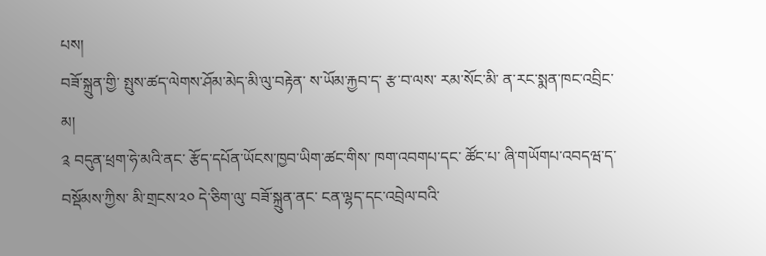པས།
བཟོ་སྐྲུན་གྱི་ སྤུས་ཚད་ལེགས་ཤོམ་མེད་མི་ལུ་བརྟེན་ ས་ཡོམ་རྐྱབ་ད་ རྩ་བ་ལས་ རམ་སོང་མི་ ན་རང་སྨན་ཁང་འབྲིང་མ།
༉ བདུན་ཕྲག་ཧེ་མའི་ནང་ རྩོད་དཔོན་ཡོངས་ཁྱབ་ཡིག་ཚང་གིས་ ཁག་འབགཔ་དང་ ཚོང་པ་ ཞི་གཡོགཔ་འབདཝ་ད་ བསྡོམས་ཀྱིས་ མི་གྲངས་༢༠ དེ་ཅིག་ལུ་ བཟོ་སྐྲུན་ནང་ ངན་ལྷད་དང་འབྲེལ་བའི་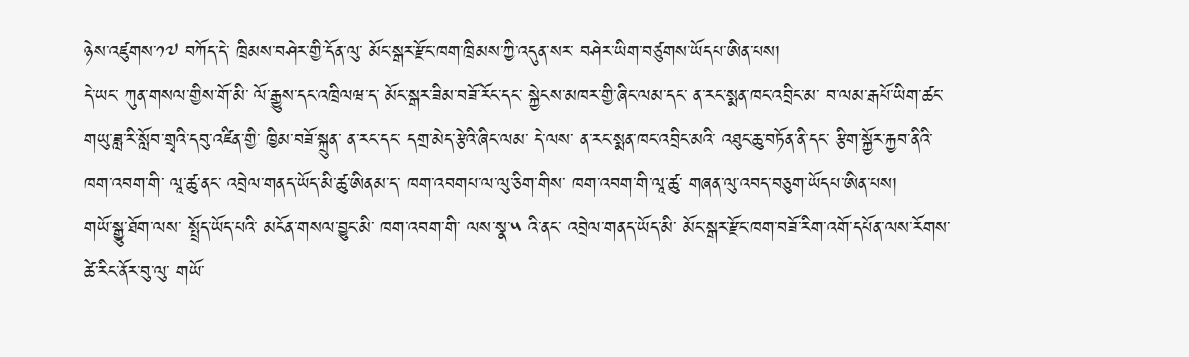ཉེས་འཛུགས་༡༧ བཀོད་དེ་ ཁྲིམས་བཤེར་གྱི་དོན་ལུ་ མོང་སྒར་རྫོང་ཁག་ཁྲིམས་ཀྱི་འདུན་སར་ བཤེར་ཡིག་བཙུགས་ཡོདཔ་ཨིན་པས།
དེ་ཡང་ ཀུན་གསལ་གྱིས་གོ་མི་ ལོ་རྒྱུས་དང་འཁྲིལཝ་ད་ མོང་སྒར་ཟིམ་བཟོ་རོང་དང་ སྐྱེངས་མཁར་གྱི་ཞིང་ལམ་དང་ ན་རང་སྨན་ཁང་འབྲིང་མ་ བ་ལམ་རྒཔོ་ཡིག་ཚང་ གཡུ་ཟླ་རི་སློབ་གྲྭའི་དབུ་འཛིན་གྱི་ ཁྱིམ་བཟོ་སྐྲུན་ ན་རང་དང་ དགྲ་མེད་རྩེའི་ཞིང་ལམ་ དེ་ལས་ ན་རང་སྨན་ཁང་འབྲིང་མའི་ འཐུང་ཆུ་བཏོན་ནི་དང་ རྩིག་སྐྱོར་རྐྱབ་ནིའི་ ཁག་འབག་གི་ ལཱ་ཚུ་ནང་ འབྲེལ་གནད་ཡོད་མི་ཚུ་ཨིནམ་ད་ ཁག་འབགཔ་ལ་ལུ་ཅིག་གིས་ ཁག་འབག་གི་ལཱ་ཚུ་ གཞན་ལུ་འབད་བཅུག་ཡོདཔ་ཨིན་པས།
གཡོ་སྒྱུ་ཐོག་ལས་ སྤྲོད་ཡོད་པའི་ མངོན་གསལ་བྱུང་མི་ ཁག་འབག་གི་ ལས་སྣ་༥ འི་ནང་ འབྲེལ་གནད་ཡོད་མི་ མོང་སྒར་རྫོང་ཁག་བཟོ་རིག་འགོ་དཔོན་ལས་རོགས་ ཚེ་རིང་ནོར་བུ་ལུ་ གཡོ་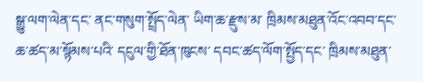སྒྱུ་ལག་ལེན་དང་ ནང་གསུག་སྤྲོད་ལེན་ ཡིག་ཆ་རྫུས་མ་ ཁྲིམས་མཐུན་འོང་འབབ་དང་ ཆ་ཚད་མ་སྙོམས་པའི་ དངུལ་གྱི་ཐོན་ཁུངས་ དབང་ཚད་ལོག་སྤྱོད་དང་ ཁྲིམས་མཐུན་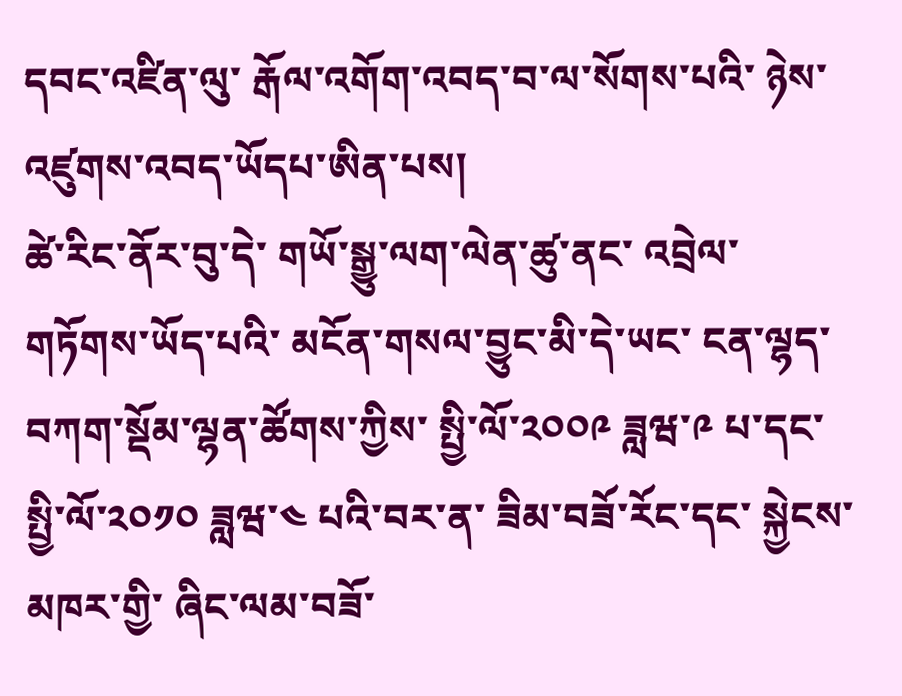དབང་འཛིན་ལུ་ རྒོལ་འགོག་འབད་བ་ལ་སོགས་པའི་ ཉེས་འཛུགས་འབད་ཡོདཔ་ཨིན་པས།
ཚེ་རིང་ནོར་བུ་དེ་ གཡོ་སྒྱུ་ལག་ལེན་ཚུ་ནང་ འབྲེལ་གཏོགས་ཡོད་པའི་ མངོན་གསལ་བྱུང་མི་དེ་ཡང་ ངན་ལྷད་བཀག་སྡོམ་ལྷན་ཚོགས་ཀྱིས་ སྤྱི་ལོ་༢༠༠༩ ཟླཝ་༩ པ་དང་ སྤྱི་ལོ་༢༠༡༠ ཟླཝ་༤ པའི་བར་ན་ ཟིམ་བཟོ་རོང་དང་ སྐྱེངས་མཁར་གྱི་ ཞིང་ལམ་བཟོ་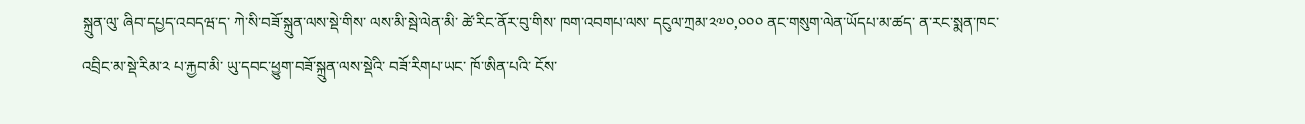སྐྲུན་ལུ་ ཞིབ་དཔྱད་འབདཝ་ད་ ཀེ་སི་བཟོ་སྐྲུན་ལས་སྡེ་གིས་ ལས་མི་སྦེ་ལེན་མི་ ཚེ་རིང་ནོར་བུ་གིས་ ཁག་འབགཔ་ལས་ དངུལ་ཀྲམ་༢༧༠,༠༠༠ ནང་གསུག་ལེན་ཡོདཔ་མ་ཚད་ ན་རང་སྨན་ཁང་འབྲིང་མ་སྡེ་རིམ་༢ པ་རྐྱབ་མི་ ཡུ་དབང་ཕྱུག་བཟོ་སྐྲུན་ལས་སྡེའི་ བཟོ་རིགཔ་ཡང་ ཁོ་ཨིན་པའི་ ངོས་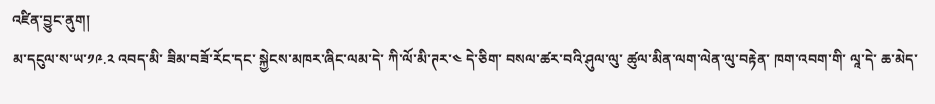འཛིན་བྱུང་ནུག།
མ་དངུལ་ས་ཡ་༡༩.༢ འབད་མི་ ཟིམ་བཟོ་རོང་དང་ སྐྱེངས་མཁར་ཞིང་ལམ་དེ་ ཀི་ལོ་མི་ཊར་༤ དེ་ཅིག་ བསལ་ཚར་བའི་ཤུལ་ལུ་ ཚུལ་མིན་ལག་ལེན་ལུ་བརྟེན་ ཁག་འབག་གི་ ལཱ་དེ་ ཆ་མེད་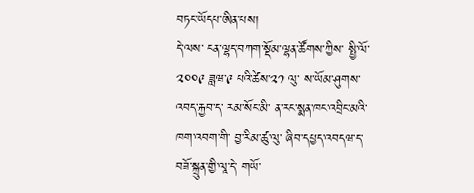བཏང་ཡོདཔ་ཨིན་པས།
དེ་ལས་ ངན་ལྷད་བཀག་སྡོམ་ལྷན་ཚོགས་ཀྱིས་ སྤྱི་ལོ་༢༠༠༩ ཟླཝ་༩ པའི་ཚེས་༢༡ ལུ་ ས་ཡོམ་ཤུགས་འབད་རྐྱབ་ད་ རམ་སོང་མི་ ན་རང་སྨན་ཁང་འབྲིང་མའི་ ཁག་འབག་གི་ བྱ་རིམ་ཚུ་ལུ་ ཞིབ་དཔྱད་འབདཝ་ད་ བཟོ་སྐྲུན་གྱི་ལཱ་དེ་ གཡོ་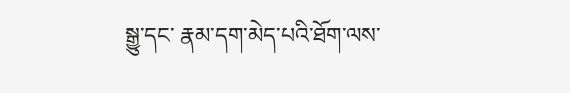སྒྱུ་དང་ རྣམ་དག་མེད་པའི་ཐོག་ལས་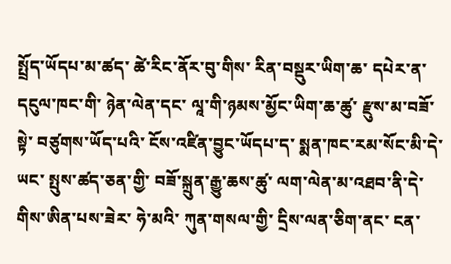སྤྲོད་ཡོདཔ་མ་ཚད་ ཚེ་རིང་ནོར་བུ་གིས་ རིན་བསྡུར་ཡིག་ཆ་ དཔེར་ན་ དངུལ་ཁང་གི་ ཉེན་ལེན་དང་ ལཱ་གི་ཉམས་མྱོང་ཡིག་ཆ་ཚུ་ རྫུས་མ་བཟོ་སྟེ་ བཙུགས་ཡོད་པའི་ ངོས་འཛིན་བྱུང་ཡོདཔ་ད་ སྨན་ཁང་རམ་སོང་མི་དེ་ཡང་ སྤུས་ཚད་ཅན་གྱི་ བཟོ་སྐྲུན་རྒྱུ་ཆས་ཚུ་ ལག་ལེན་མ་འཐབ་ནི་དེ་གིས་ཨིན་པས་ཟེར་ ཧེ་མའི་ ཀུན་གསལ་གྱི་ དྲིས་ལན་ཅིག་ནང་ ངན་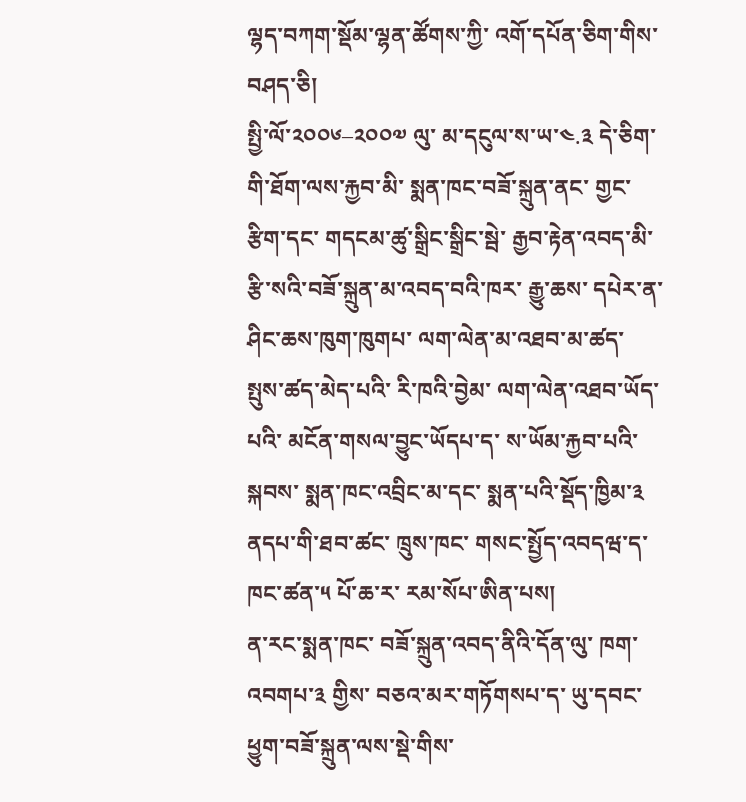ལྷད་བཀག་སྡོམ་ལྷན་ཚོགས་ཀྱི་ འགོ་དཔོན་ཅིག་གིས་བཤད་ཅི།
སྤྱི་ལོ་༢༠༠༦–༢༠༠༧ ལུ་ མ་དངུལ་ས་ཡ་༤.༣ དེ་ཅིག་གི་ཐོག་ལས་རྐྱབ་མི་ སྨན་ཁང་བཟོ་སྐྲུན་ནང་ གྱང་རྩིག་དང་ གདངམ་ཚུ་སྒྲིང་སྒྲིང་སྦེ་ རྒྱབ་རྟེན་འབད་མི་ རྩི་སའི་བཟོ་སྐྲུན་མ་འབད་བའི་ཁར་ རྒྱུ་ཆས་ དཔེར་ན་ ཤིང་ཆས་ཁུག་ཁུགཔ་ ལག་ལེན་མ་འཐབ་མ་ཚད་ སྤུས་ཚད་མེད་པའི་ རི་ཁའི་བྱེམ་ ལག་ལེན་འཐབ་ཡོད་པའི་ མངོན་གསལ་བྱུང་ཡོདཔ་ད་ ས་ཡོམ་རྐྱབ་པའི་སྐབས་ སྨན་ཁང་འབྲིང་མ་དང་ སྨན་པའི་སྡོད་ཁྱིམ་༣ ནདཔ་གི་ཐབ་ཚང་ ཁྲུས་ཁང་ གསང་སྤྱོད་འབདཝ་ད་ ཁང་ཚན་༥ པོ་ཆ་ར་ རམ་སོཔ་ཨིན་པས།
ན་རང་སྨན་ཁང་ བཟོ་སྐྲུན་འབད་ནིའི་དོན་ལུ་ ཁག་འབགཔ་༣ གྱིས་ བཅའ་མར་གཏོགསཔ་ད་ ཡུ་དབང་ཕྱུག་བཟོ་སྐྲུན་ལས་སྡེ་གིས་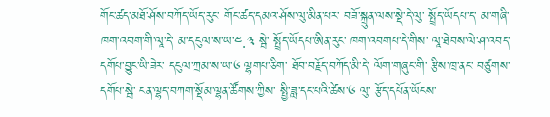གོང་ཚད་མཐོ་ཤོས་བཀོད་ཡོད་རུང་ གོང་ཚད་དམའ་ཤོས་ལུ་མིན་པར་ བཟོ་སྐྲུན་ལས་སྡེ་དེ་ལུ་ སྤྲོད་ཡོདཔ་ད་ མ་གཞི་ ཁག་འབག་གི་ལཱ་དེ་ མ་དངུལ་ས་ཡ་༤.༣ སྦེ་ སྤྲོད་ཡོདཔ་ཨིན་རུང་ ཁག་འབགཔ་དེ་གིས་ ལཱ་ཐེབས་ལེ་ཤ་འབད་དགོཔ་བྱུང་ཡི་ཟེར་ དངུལ་ཀྲམ་ས་ཡ་༦ ལྷགཔ་ཅིག་ ཐོབ་བརྗོད་བཀོད་མི་དེ་ ལོག་གཞུང་གི་ རྩིས་ཁྲ་ནང་ བཙུགས་དགོཔ་སྦེ་ ངན་ལྷད་བཀག་སྡོམ་ལྷན་ཚོགས་ཀྱིས་ སྤྱི་ཟླ་དང་པའི་ཚེས་༦ ལུ་ རྩོད་དཔོན་ཡོངས་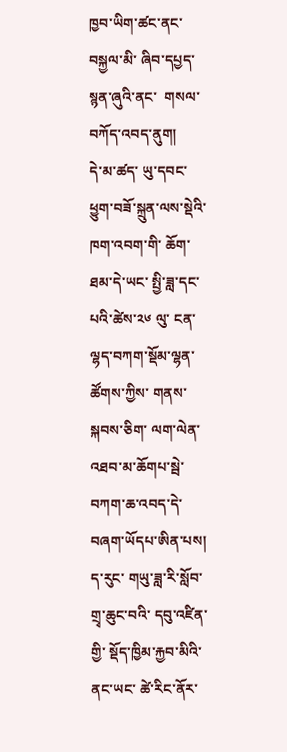ཁྱབ་ཡིག་ཚང་ནང་བསྐྱལ་མི་ ཞིབ་དཔྱད་སྙན་ཞུའི་ནང་  གསལ་བཀོད་འབད་ནུག།
དེ་མ་ཚད་ ཡུ་དབང་ཕྱུག་བཟོ་སྐྲུན་ལས་སྡེའི་ ཁག་འབག་གི་ ཆོག་ཐམ་དེ་ཡང་ སྤྱི་ཟླ་དང་པའི་ཚེས་༢༦ ལུ་ ངན་ལྷད་བཀག་སྡོམ་ལྷན་ཚོགས་ཀྱིས་ གནས་སྐབས་ཅིག་ ལག་ལེན་འཐབ་མ་ཆོགཔ་སྦེ་ བཀག་ཆ་འབད་དེ་ བཞག་ཡོདཔ་ཨིན་པས།
ད་རུང་ གཡུ་ཟླ་རི་སློབ་གྲྭ་ཆུང་བའི་ དབུ་འཛིན་གྱི་ སྡོད་ཁྱིམ་རྐྱབ་མིའི་ནང་ཡང་ ཚེ་རིང་ནོར་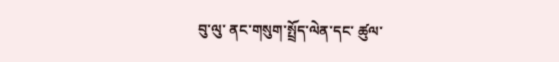བུ་ལུ་ ནང་གསུག་སྤྲོད་ལེན་དང་ ཚུལ་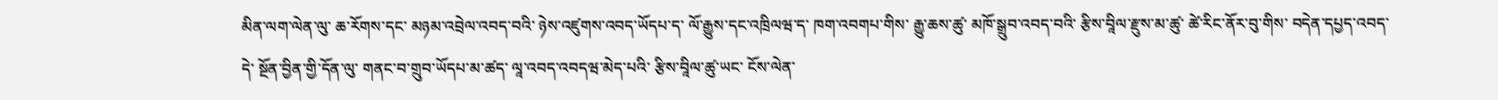མིན་ལག་ལེན་ལུ་ ཆ་རོགས་དང་ མཉམ་འབྲེལ་འབད་བའི་ ཉེས་འཛུགས་འབད་ཡོདཔ་ད་ ལོ་རྒྱུས་དང་འཁྲིལཝ་ད་ ཁག་འབགཔ་གིས་ རྒྱུ་ཆས་ཚུ་ མཁོ་སྒྲུབ་འབད་བའི་ རྩིས་བཱིལ་རྫུས་མ་ཚུ་ ཚེ་རིང་ནོར་བུ་གིས་ བདེན་དཔྱད་འབད་དེ་ སྔོན་བྱིན་གྱི་དོན་ལུ་ གནང་བ་གྲུབ་ཡོདཔ་མ་ཚད་ ལཱ་འབད་འབདཝ་མེད་པའི་ རྩིས་བཱིལ་ཚུ་ཡང་ ངོས་ལེན་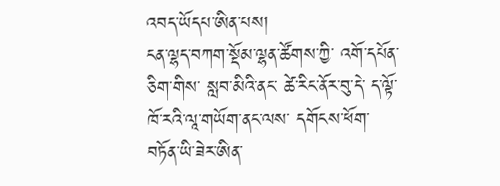འབད་ཡོདཔ་ཨིན་པས།
ངན་ལྷད་བཀག་སྡོམ་ལྷན་ཚོགས་ཀྱི་ འགོ་དཔོན་ཅིག་གིས་ སླབ་མིའི་ནང་ ཚེ་རིང་ནོར་བུ་དེ་ ད་ལྟོ་ ཁོ་རའི་ལཱ་གཡོག་ནང་ལས་ དགོངས་ཕོག་བཏོན་ཡི་ཟེར་ཨིན་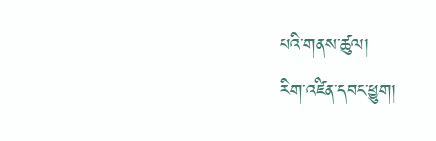པའི་གནས་ཚུལ།
རིག་འཛིན་དབང་ཕྱུག།